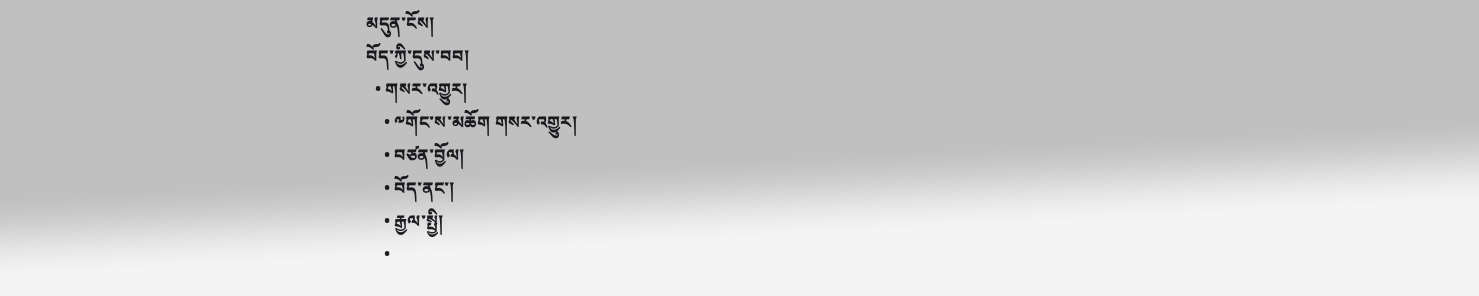མདུན་ངོས།
བོད་ཀྱི་དུས་བབ།
  • གསར་འགྱུར།
    • ༸གོང་ས་མཆོག གསར་འགྱུར།
    • བཙན་བྱོལ།
    • བོད་ནང་།
    • རྒྱལ་སྤྱི།
    •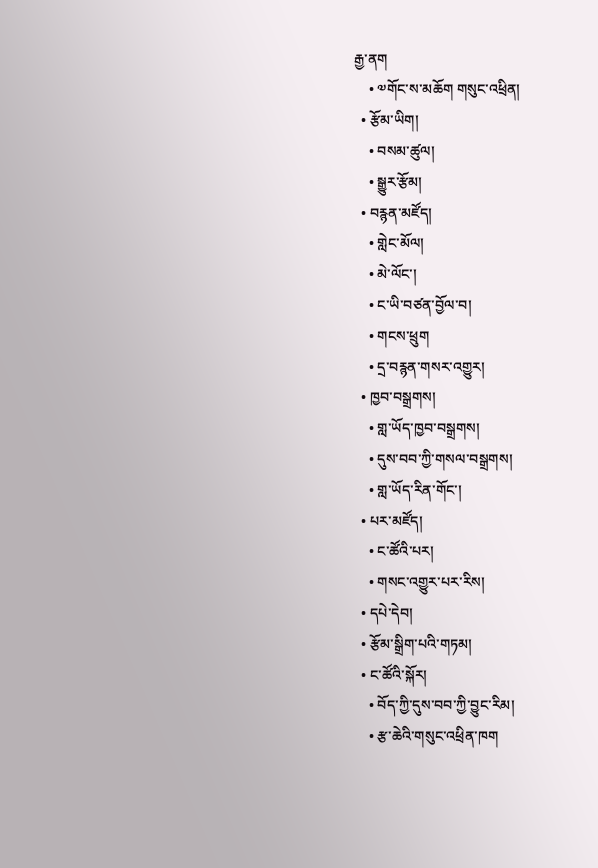རྒྱ་ནག
    • ༧གོང་ས་མཆོག གསུང་འཕྲིན།
  • རྩོམ་ཡིག།
    • བསམ་ཚུལ།
    • སྒྱུར་རྩོམ།
  • བརྙན་མཛོད།
    • གླེང་མོལ།
    • མེ་ལོང་།
    • ང་ཡི་བཙན་བྱོལ་བ།
    • གངས་ཕྲུག
    • དྲ་བརྙན་གསར་འགྱུར།
  • ཁྱབ་བསྒྲགས།
    • གླ་ཡོད་ཁྱབ་བསྒྲགས།
    • དུས་བབ་ཀྱི་གསལ་བསྒྲགས།
    • གླ་ཡོད་རིན་གོང་།
  • པར་མཛོད།
    • ང་ཚོའི་པར།
    • གསང་འགྱུར་པར་རིས།
  • དཔེ་དེབ།
  • རྩོམ་སྒྲིག་པའི་གཏམ།
  • ང་ཚོའི་སྐོར།
    • བོད་ཀྱི་དུས་བབ་ཀྱི་བྱུང་རིམ།
    • རྩ་ཆེའི་གསུང་འཕྲིན་ཁག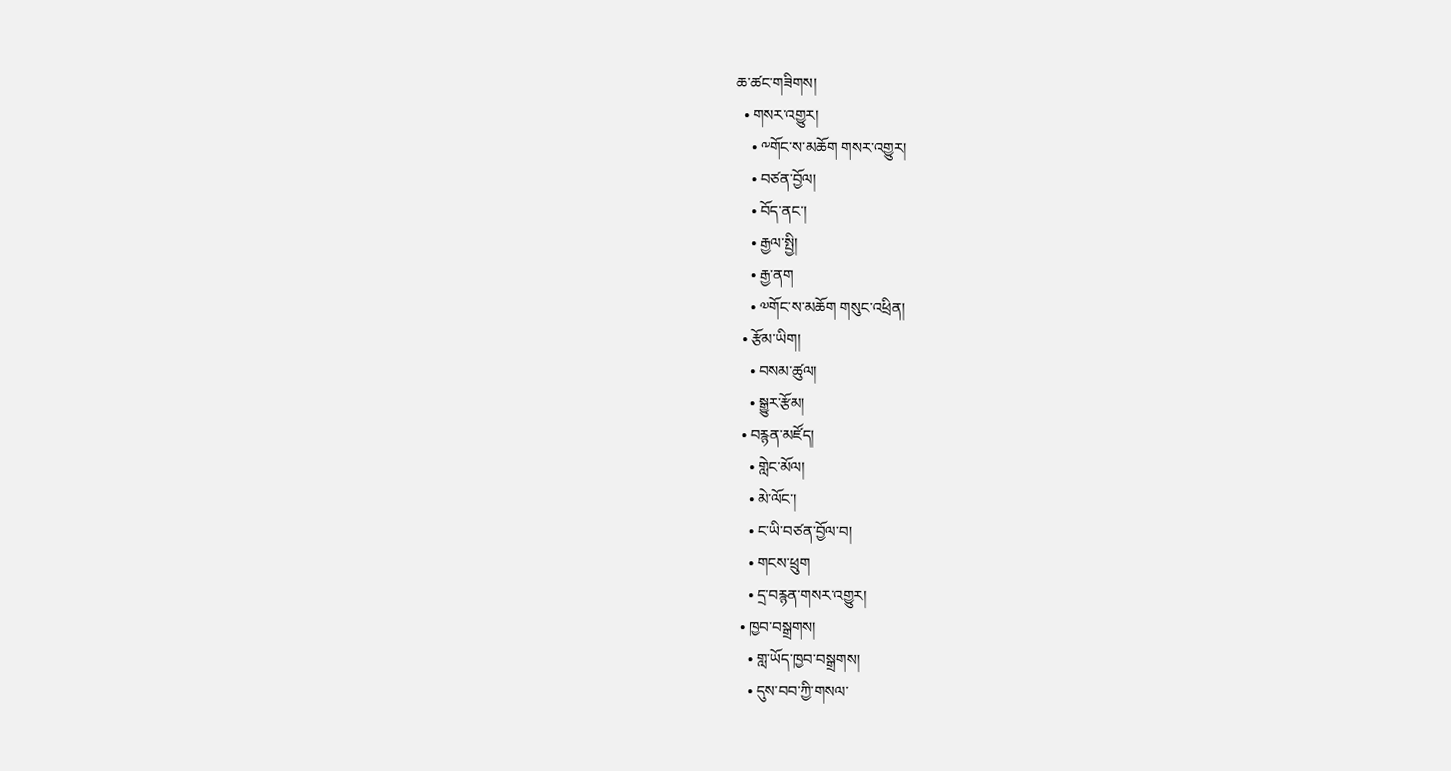ཆ་ཚང་གཟིགས།
  • གསར་འགྱུར།
    • ༸གོང་ས་མཆོག གསར་འགྱུར།
    • བཙན་བྱོལ།
    • བོད་ནང་།
    • རྒྱལ་སྤྱི།
    • རྒྱ་ནག
    • ༧གོང་ས་མཆོག གསུང་འཕྲིན།
  • རྩོམ་ཡིག།
    • བསམ་ཚུལ།
    • སྒྱུར་རྩོམ།
  • བརྙན་མཛོད།
    • གླེང་མོལ།
    • མེ་ལོང་།
    • ང་ཡི་བཙན་བྱོལ་བ།
    • གངས་ཕྲུག
    • དྲ་བརྙན་གསར་འགྱུར།
  • ཁྱབ་བསྒྲགས།
    • གླ་ཡོད་ཁྱབ་བསྒྲགས།
    • དུས་བབ་ཀྱི་གསལ་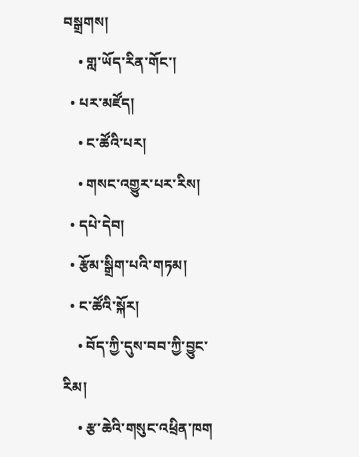བསྒྲགས།
    • གླ་ཡོད་རིན་གོང་།
  • པར་མཛོད།
    • ང་ཚོའི་པར།
    • གསང་འགྱུར་པར་རིས།
  • དཔེ་དེབ།
  • རྩོམ་སྒྲིག་པའི་གཏམ།
  • ང་ཚོའི་སྐོར།
    • བོད་ཀྱི་དུས་བབ་ཀྱི་བྱུང་རིམ།
    • རྩ་ཆེའི་གསུང་འཕྲིན་ཁག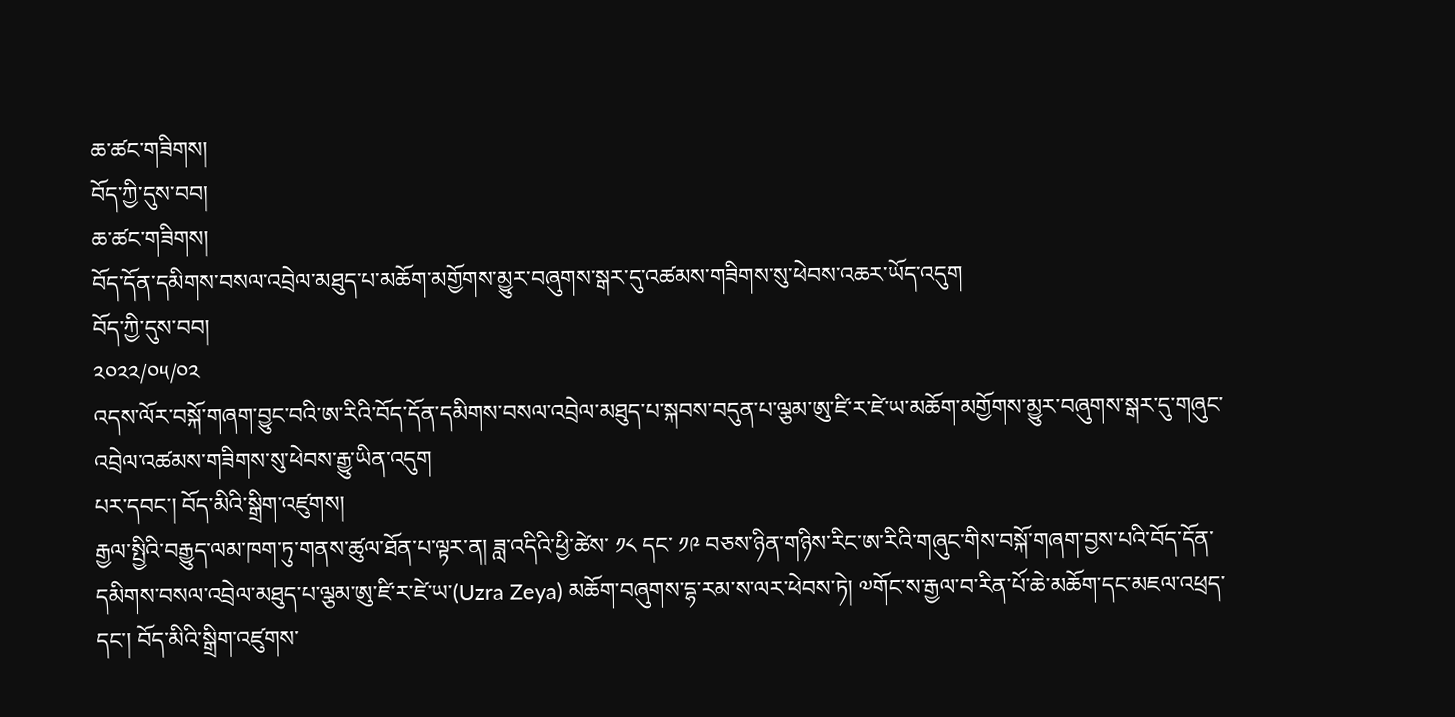ཆ་ཚང་གཟིགས།
བོད་ཀྱི་དུས་བབ།
ཆ་ཚང་གཟིགས།
བོད་དོན་དམིགས་བསལ་འབྲེལ་མཐུད་པ་མཆོག་མགྱོགས་མྱུར་བཞུགས་སྒར་དུ་འཚམས་གཟིགས་སུ་ཕེབས་འཆར་ཡོད་འདུག
བོད་ཀྱི་དུས་བབ།
༢༠༢༢/༠༥/༠༢
འདས་ལོར་བསྐོ་གཞག་བྱུང་བའི་ཨ་རིའི་བོད་དོན་དམིགས་བསལ་འབྲེལ་མཐུད་པ་སྐབས་བདུན་པ་ལྕམ་ཨུ་ཛི་ར་ཛེ་ཡ་མཆོག་མགྱོགས་མྱུར་བཞུགས་སྒར་དུ་གཞུང་འབྲེལ་འཚམས་གཟིགས་སུ་ཕེབས་རྒྱུ་ཡིན་འདུག
པར་དབང་། བོད་མིའི་སྒྲིག་འཛུགས།
རྒྱལ་སྤྱིའི་བརྒྱུད་ལམ་ཁག་ཏུ་གནས་ཚུལ་ཐོན་པ་ལྟར་ན། ཟླ་འདིའི་ཕྱི་ཚེས་ ༡༨ དང་ ༡༩ བཅས་ཉིན་གཉིས་རིང་ཨ་རིའི་གཞུང་གིས་བསྐོ་གཞག་བྱས་པའི་བོད་དོན་དམིགས་བསལ་འབྲེལ་མཐུད་པ་ལྕམ་ཨུ་ཛི་ར་ཛེ་ཡ་(Uzra Zeya) མཆོག་བཞུགས་དྷ་རམ་ས་ལར་ཕེབས་ཏེ། ༧གོང་ས་རྒྱལ་བ་རིན་པོ་ཆེ་མཆོག་དང་མཇལ་འཕྲད་དང་། བོད་མིའི་སྒྲིག་འཛུགས་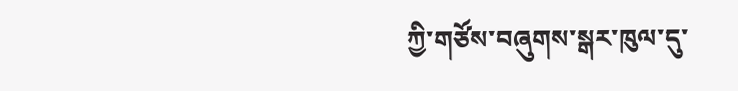ཀྱི་གཙོས་བཞུགས་སྒར་ཁུལ་དུ་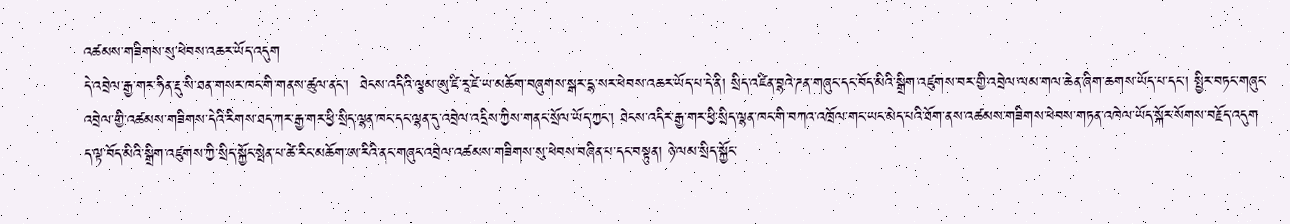འཚམས་གཟིགས་སུ་ཕེབས་འཆར་ཡོད་འདུག
དེ་འབྲེལ་རྒྱ་གར་ཧིན་རྡུ་སི་ཐན་གསར་ཁང་གི་གནས་ཚུལ་ནང་།  ཐེངས་འདིའི་ལྕམ་ཨུ་ཛི་རཱ་ཛེ་ཡ་མཆོག་བཞུགས་སྒར་དྷ་སར་ཕེབས་འཆར་ཡོད་པ་དེ་ནི། སྲིད་འཛིན་བྷའེ་ཌན་གཞུང་དང་བོད་མིའི་སྒྲིག་འཛུགས་བར་གྱི་འབྲེལ་ལམ་གལ་ཆེན་ཞིག་ཆགས་ཡོད་པ་དང་། སྤྱིར་བཏང་གཞུང་འབྲེལ་གྱི་འཚམས་གཟིགས་དེའི་རིགས་ཐད་ཀར་རྒྱ་གར་ཕྱི་སྲིད་ལྷན་ཁང་དང་ལྷན་དུ་འབྲེལ་འདྲིས་ཀྱིས་གནང་སྲོལ་ཡོད་ཀྱང་། ཐེངས་འདིར་རྒྱ་གར་ཕྱི་སྲིད་ལྷན་ཁང་གི་བཀའ་འཁྲོལ་གང་ཡང་མེད་པའི་ཐོག་ནས་འཚམས་གཟིགས་ཕེབས་གཏན་འཁེལ་ཡོད་སྐོར་སོགས་བརྗོད་འདུག
ད་ལྟ་བོད་མིའི་སྒྲིག་འཛུགས་ཀྱི་སྲིད་སྐྱོང་སྤེན་པ་ཚེ་རིང་མཆོག་ཨ་རིའི་ནང་གཞུང་འབྲེལ་འཚམས་གཟིགས་སུ་ཕེབས་བཞིན་པ་དང་བསྟུན། ཉེ་ལམ་སྲིད་སྐྱོང་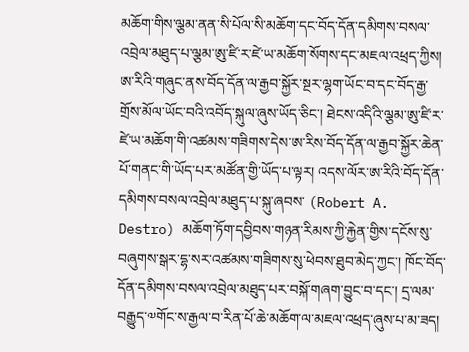མཆོག་གིས་ལྕམ་ནན་སི་པོལ་སི་མཆོག་དང་བོད་དོན་དམིགས་བསལ་འབྲེལ་མཐུད་པ་ལྕམ་ཨུ་ཛི་ར་ཛེ་ཡ་མཆོག་སོགས་དང་མཇལ་འཕྲད་ཀྱིས། ཨ་རིའི་གཞུང་ནས་བོད་དོན་ལ་རྒྱབ་སྐྱོར་སྔར་ལྷག་ཡོང་བ་དང་བོད་རྒྱ་གྲོས་མོལ་ཡོང་བའི་འབོད་སྐུལ་ཞུས་ཡོད་ཅིང་། ཐེངས་འདིའི་ལྕམ་ཨུ་ཛི་ར་ཛེ་ཡ་མཆོག་གི་འཚམས་གཟིགས་དེས་ཨ་རིས་བོད་དོན་ལ་རྒྱབ་སྐྱོར་ཆེན་པོ་གནང་གི་ཡོད་པར་མཚོན་གྱི་ཡོད་པ་ལྟར། འདས་ལོར་ཨ་རིའི་བོད་དོན་དམིགས་བསལ་འབྲེལ་མཐུད་པ་སྐུ་ཞབས་ (Robert A. Destro) མཆོག་ཏོག་དབྱིབས་གཉན་རིམས་ཀྱི་རྐྱེན་གྱིས་དངོས་སུ་བཞུགས་སྒར་དྷ་སར་འཚམས་གཟིགས་སུ་ཕེབས་ཐུབ་མེད་ཀྱང་། ཁོང་བོད་དོན་དམིགས་བསལ་འབྲེལ་མཐུད་པར་བསྐོ་གཞག་བྱུང་བ་དང་། དྲ་ལམ་བརྒྱུད་༧གོང་ས་རྒྱལ་བ་རིན་པོ་ཆེ་མཆོག་ལ་མཇལ་འཕྲད་ཞུས་པ་མ་ཟད།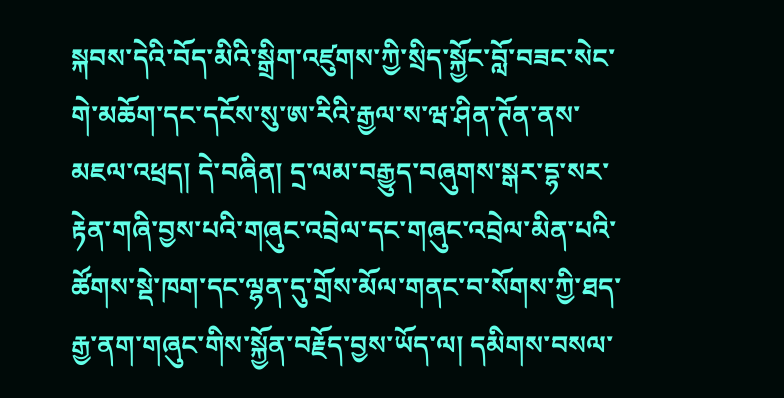སྐབས་དེའི་བོད་མིའི་སྒྲིག་འཛུགས་ཀྱི་སྲིད་སྐྱོང་བློ་བཟང་སེང་གེ་མཆོག་དང་དངོས་སུ་ཨ་རིའི་རྒྱལ་ས་ཝ་ཤིན་ཊོན་ནས་མཇལ་འཕྲད། དེ་བཞིན། དྲ་ལམ་བརྒྱུད་བཞུགས་སྒར་དྷ་སར་རྟེན་གཞི་བྱས་པའི་གཞུང་འབྲེལ་དང་གཞུང་འབྲེལ་མིན་པའི་ཚོགས་སྡེ་ཁག་དང་ལྷན་དུ་གྲོས་མོལ་གནང་བ་སོགས་ཀྱི་ཐད་རྒྱ་ནག་གཞུང་གིས་སྐྱོན་བརྗོད་བྱས་ཡོད་ལ། དམིགས་བསལ་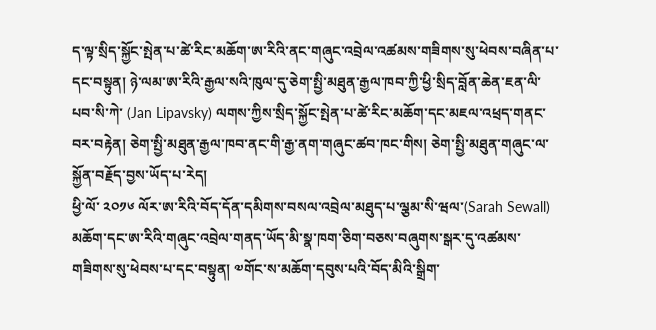ད་ལྟ་སྲིད་སྐྱོང་སྤེན་པ་ཚེ་རིང་མཆོག་ཨ་རིའི་ནང་གཞུང་འབྲེལ་འཚམས་གཟིགས་སུ་ཕེབས་བཞིན་པ་དང་བསྟུན། ཉེ་ལམ་ཨ་རིའི་རྒྱལ་སའི་ཁུལ་དུ་ཅེག་སྤྱི་མཐུན་རྒྱལ་ཁབ་ཀྱི་ཕྱི་སྲིད་བློན་ཆེན་ཇན་ལི་པབ་སི་ཀེ་ (Jan Lipavsky) ལགས་ཀྱིས་སྲིད་སྐྱོང་སྤེན་པ་ཚེ་རིང་མཆོག་དང་མཇལ་འཕྲད་གནང་བར་བརྟེན། ཅེག་སྤྱི་མཐུན་རྒྱལ་ཁབ་ནང་གི་རྒྱ་ནག་གཞུང་ཚབ་ཁང་གིས། ཅེག་སྤྱི་མཐུན་གཞུང་ལ་སྐྱོན་བརྗོད་བྱས་ཡོད་པ་རེད།
ཕྱི་ལོ་ ༢༠༡༦ ལོར་ཨ་རིའི་བོད་དོན་དམིགས་བསལ་འབྲེལ་མཐུད་པ་ལྕམ་སི་ཝལ་(Sarah Sewall) མཆོག་དང་ཨ་རིའི་གཞུང་འབྲེལ་གནད་ཡོད་མི་སྣ་ཁག་ཅིག་བཅས་བཞུགས་སྒར་དུ་འཚམས་གཟིགས་སུ་ཕེབས་པ་དང་བསྟུན། ༧གོང་ས་མཆོག་དབུས་པའི་བོད་མིའི་སྒྲིག་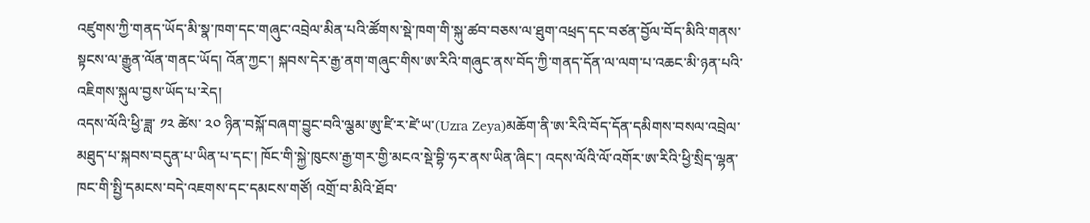འཛུགས་ཀྱི་གནད་ཡོད་མི་སྣ་ཁག་དང་གཞུང་འབྲེལ་མིན་པའི་ཚོགས་སྡེ་ཁག་གི་སྐུ་ཚབ་བཅས་ལ་ཐུག་འཕྲད་དང་བཙན་བྱོལ་བོད་མིའི་གནས་སྟངས་ལ་རྒྱུན་ལོན་གནང་ཡོད། འོན་ཀྱང་། སྐབས་དེར་རྒྱ་ནག་གཞུང་གིས་ཨ་རིའི་གཞུང་ནས་བོད་ཀྱི་གནད་དོན་ལ་ལག་པ་འཆང་མི་ཉན་པའི་འཇིགས་སྐུལ་བྱས་ཡོད་པ་རེད།
འདས་ལོའི་ཕྱི་ཟླ་ ༡༢ ཚེས་ ༢༠ ཉིན་བསྐོ་བཞག་བྱུང་བའི་ལྕམ་ཨུ་ཛི་ར་ཛེ་ཡ་(Uzra Zeya)མཆོག་ནི་ཨ་རིའི་བོད་དོན་དམིགས་བསལ་འབྲེལ་མཐུད་པ་སྐབས་བདུན་པ་ཡིན་པ་དང་། ཁོང་གི་སྐྱེ་ཁུངས་རྒྱ་གར་གྱི་མངའ་སྡེ་བྷི་ཧར་ནས་ཡིན་ཞིང་། འདས་ལོའི་ལོ་འགོར་ཨ་རིའི་ཕྱི་སྲིད་ལྷན་ཁང་གི་སྤྱི་དམངས་བདེ་འཇགས་དང་དམངས་གཙོ། འགྲོ་བ་མིའི་ཐོབ་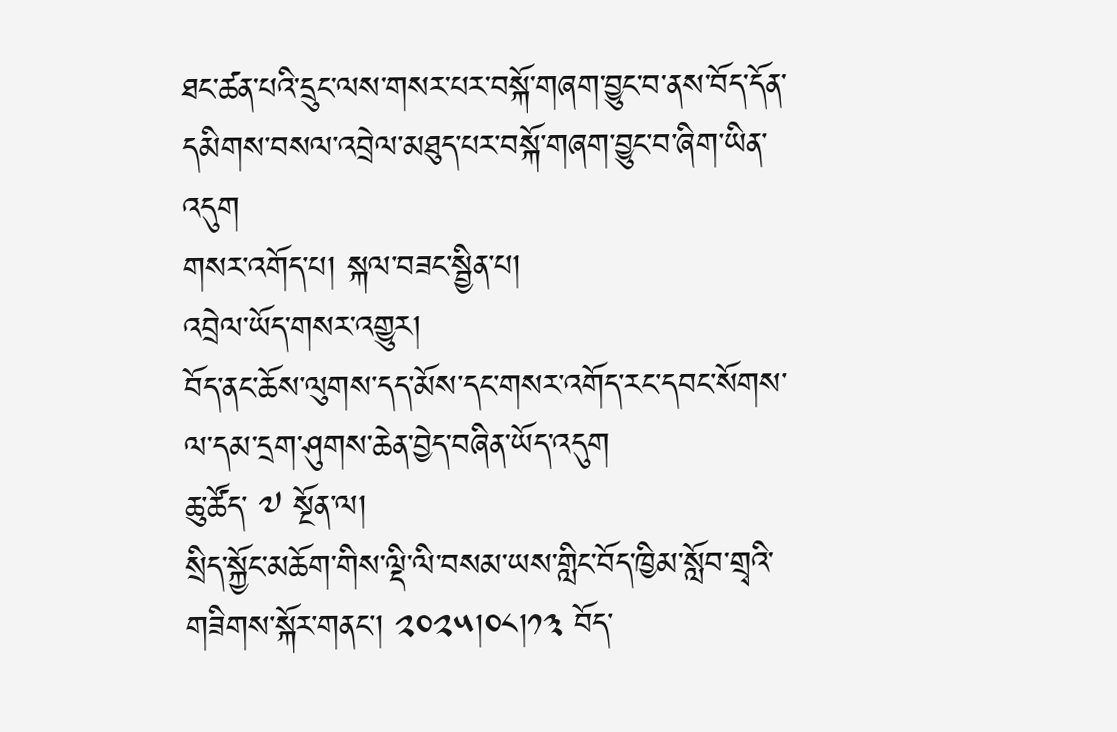ཐང་ཚན་པའི་དྲུང་ལས་གསར་པར་བསྐོ་གཞག་བྱུང་བ་ནས་བོད་དོན་དམིགས་བསལ་འབྲེལ་མཐུད་པར་བསྐོ་གཞག་བྱུང་བ་ཞིག་ཡིན་འདུག
གསར་འགོད་པ། སྐལ་བཟང་སྦྱིན་པ།
འབྲེལ་ཡོད་གསར་འགྱུར།
བོད་ནང་ཆོས་ལུགས་དད་མོས་དང་གསར་འགོད་རང་དབང་སོགས་ལ་དམ་དྲག་ཤུགས་ཆེན་བྱེད་བཞིན་ཡོད་འདུག
ཆུ་ཚོད་ ༧ སྔོན་ལ།
སྲིད་སྐྱོང་མཆོག་གིས་ལྡི་ལི་བསམ་ཡས་གླིང་བོད་ཁྱིམ་སློབ་གྲྭའི་གཟིགས་སྐོར་གནང་། ༢༠༢༥།༠༨།༡༣ བོད་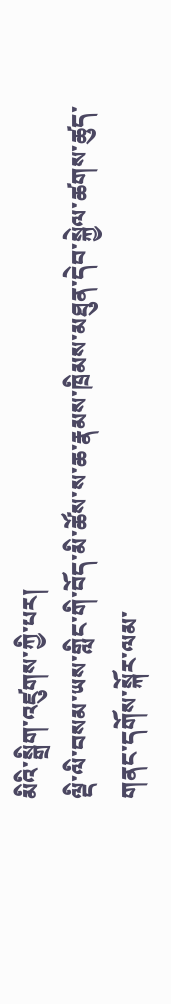མིའི་སྒྲིག་འཛུགས་ཀྱི་པར།
ལྡི་ལི་བསམ་ཡས་གླིང་གི་བོད་མི་ཚོས་ས་ཆ་རྣམས་ཁྲིམས་མཐུན་དེབ་སྐྱེལ་ཚགས་ཚུད་གནང་དགོས་སྐོར་ལམ་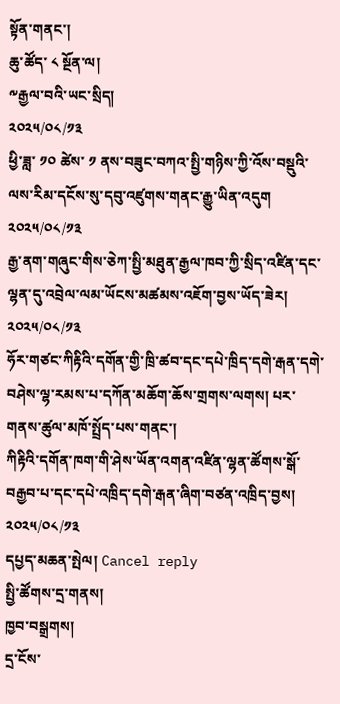སྟོན་གནང་།
ཆུ་ཚོད་ ༨ སྔོན་ལ།
༸རྒྱལ་བའི་ཡང་སྲིད།
༢༠༢༥/༠༨/༡༣
ཕྱི་ཟླ་ ༡༠ ཚེས་ ༡ ནས་བཟུང་བཀའ་སྤྱི་གཉིས་ཀྱི་འོས་བསྡུའི་ལས་རིམ་དངོས་སུ་དབུ་འཛུགས་གནང་རྒྱུ་ཡིན་འདུག
༢༠༢༥/༠༨/༡༣
རྒྱ་ནག་གཞུང་གིས་ཅེཀ་སྤྱི་མཐུན་རྒྱལ་ཁབ་ཀྱི་སྲིད་འཛིན་དང་ལྷན་དུ་འབྲེལ་ལམ་ཡོངས་མཚམས་འཇོག་བྱས་ཡོད་ཟེར།
༢༠༢༥/༠༨/༡༣
ཧོར་གཙང་ཀིརྟིའི་དགོན་གྱི་ཁྲི་ཚབ་དང་དཔེ་ཁྲིད་དགེ་རྒན་དགེ་བཤེས་ལྷ་རམས་པ་དཀོན་མཆོག་ཆོས་གྲགས་ལགས། པར་གནས་ཚུལ་མཁོ་སྤྲོད་པས་གནང་།
ཀིརྟིའི་དགོན་ཁག་གི་ཤེས་ཡོན་འགན་འཛིན་ལྷན་ཚོགས་སྒོ་བརྒྱབ་པ་དང་དཔེ་འཁྲིད་དགེ་རྒན་ཞིག་བཙན་འཁྲིད་བྱས།
༢༠༢༥/༠༨/༡༣
དཔྱད་མཆན་སྤེལ། Cancel reply
སྤྱི་ཚོགས་དྲ་གནས།
ཁྱབ་བསྒྲགས།
དྲ་ངོས་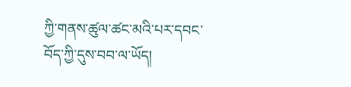ཀྱི་གནས་ཚུལ་ཚང་མའི་པར་དབང་བོད་ཀྱི་དུས་བབ་ལ་ཡོད།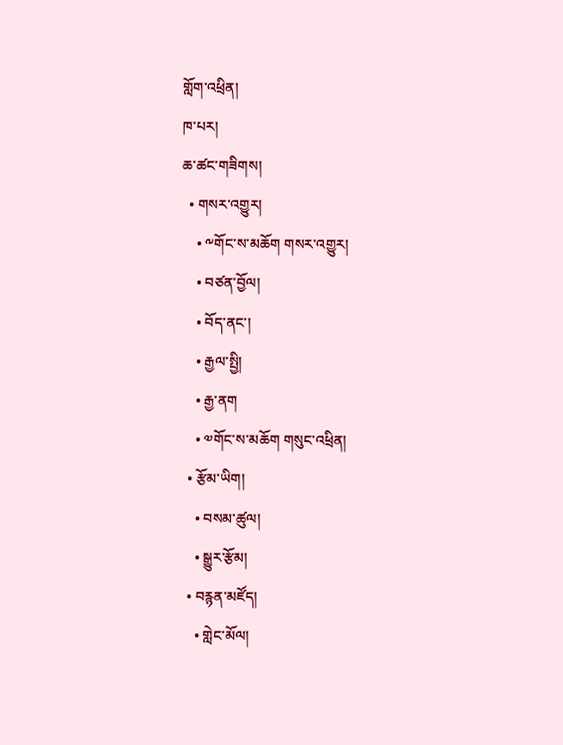གློག་འཕྲིན།
ཁ་པར།
ཆ་ཚང་གཟིགས།
  • གསར་འགྱུར།
    • ༸གོང་ས་མཆོག གསར་འགྱུར།
    • བཙན་བྱོལ།
    • བོད་ནང་།
    • རྒྱལ་སྤྱི།
    • རྒྱ་ནག
    • ༧གོང་ས་མཆོག གསུང་འཕྲིན།
  • རྩོམ་ཡིག།
    • བསམ་ཚུལ།
    • སྒྱུར་རྩོམ།
  • བརྙན་མཛོད།
    • གླེང་མོལ།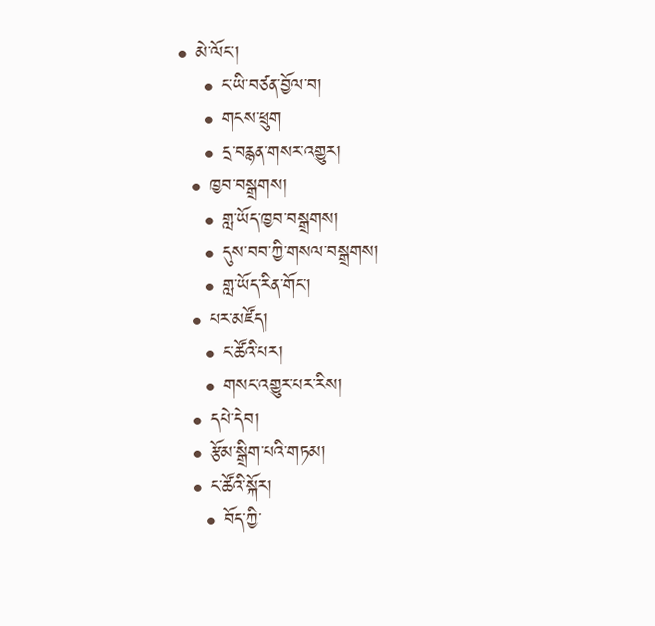• མེ་ལོང་།
    • ང་ཡི་བཙན་བྱོལ་བ།
    • གངས་ཕྲུག
    • དྲ་བརྙན་གསར་འགྱུར།
  • ཁྱབ་བསྒྲགས།
    • གླ་ཡོད་ཁྱབ་བསྒྲགས།
    • དུས་བབ་ཀྱི་གསལ་བསྒྲགས།
    • གླ་ཡོད་རིན་གོང་།
  • པར་མཛོད།
    • ང་ཚོའི་པར།
    • གསང་འགྱུར་པར་རིས།
  • དཔེ་དེབ།
  • རྩོམ་སྒྲིག་པའི་གཏམ།
  • ང་ཚོའི་སྐོར།
    • བོད་ཀྱི་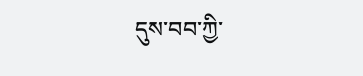དུས་བབ་ཀྱི་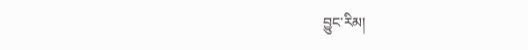བྱུང་རིམ།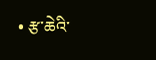• རྩ་ཆེའི་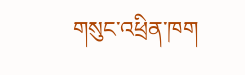གསུང་འཕྲིན་ཁག